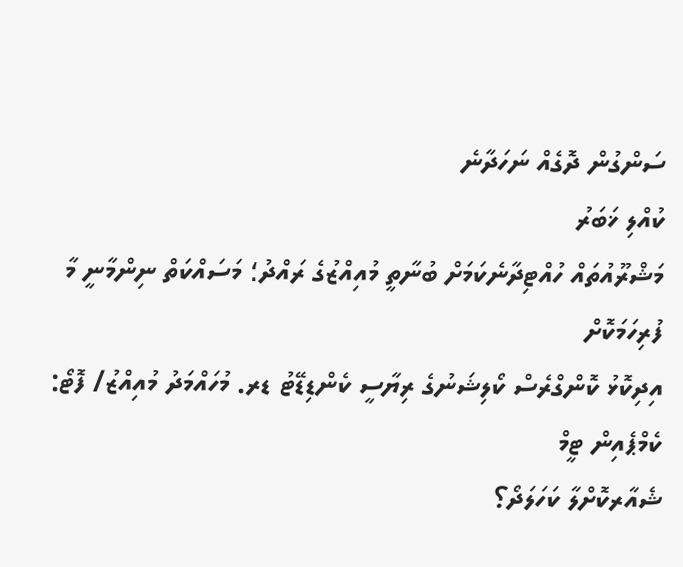ސަންގުން ދޮގެއް ނަހަދާނެ
ކުއްލި ޚަބަރު
މަޝްރޫއުތައް ހުއްޓިދާނެކަމަށް ބުނާތީ މުއިއްޒުގެ ރައްދު؛ މަސައްކަތް ނިންމާނީ މާ ފުރިހަމަކޮށް
އިދިކޮޅު ކޮންގްރެސް ކޯލިޝަނުގެ ރިޔާސީ ކެންޑިޑޭޓު ޑރ. މުހައްމަދު މުއިއްޒު/ ފޮޓޯ: ކެމްޕެއިން ޓީމް
ޝެއާރކޮށްލާ ކަހަލަދޯ؟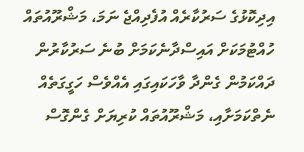އިދިކޮޅުގެ ސަރުކާރެއް އުފެދިއްޖެ ނަމަ، މަޝްރޫއުތައް ހުއްޓުމަކަށް އައިސްދާނެކަމަށް ބުނެ ސަރުކާރުން ދައްކަމުން ގެންދާ ވާހަކައިގައި އެއްވެސް ހަގީގަތެއް ނެތްކަމަށާއި، މަޝްރޫއުތައް ކުރިޔަށް ގެންގޮސް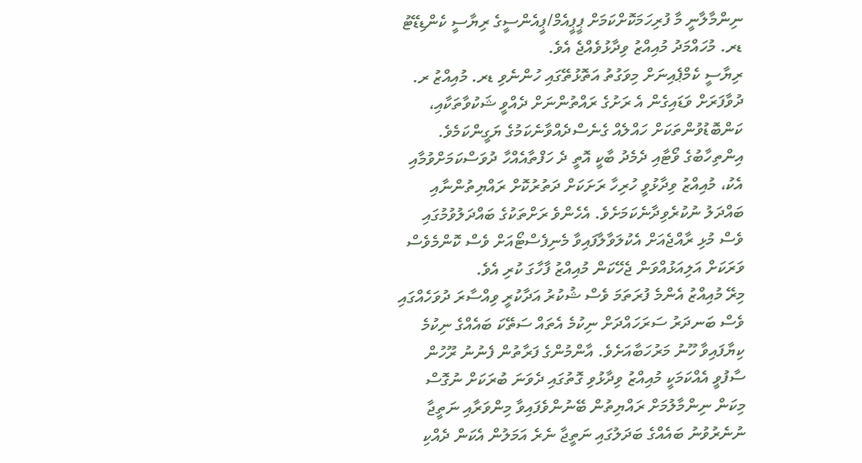ނިންމާލާނީ މާ ފުރިހަމަކޮށްކަމަށް ޕީޕީއެމް/ޕީއެންސީގެ ރިޔާސީ ކެންޑިޑޭޓު ޑރ. މުހައްމަދު މުއިއްޒު ވިދާޅުވެއްޖެ އެވެ.
ރިޔާސީ ކެމްޕެއިނަށް މިވަގުތު އަތޮޅުތޭގައި ހުންނެވި ޑރ. މުއިއްޒު ރ. ދުވާފަރަށް ވަޑައިގެން އެ ރަށުގެ ރައްތުންނަށް ދެއްވީ ޝަކުވާތަކާއި، ކަންބޮޑުވުންތަކަށް ހައްލެއް ގެނެސްދެއްވާނެކަމުގެ ޔަގީންކަމެވެ.
އިންތިހާބުގެ ވޯޓާއި ދެމެދު ބާކީ އޮތީ ދެ ހަފްތާއެއްހާ ދުވަސްކަމަށްވުމާއި އެކު، މުއިއްޒު ވިދާޅުވީ ހުރިހާ ރަށަކަށް ދަތުރުކޮށް ރައްޔިތުންނާއި ބައްދަލު ނުކުރެވިދާނެކަމަށެވެ. އެހެންވެ ރަށްތަކުގެ ބައްދަލުވުމުގައި ވެސް މުޅި ރާއްޖެއަށް އެކުލަވާލާފައިވާ މެނިފެސްޓޯއަށް ވެސް ކޮންމެވެސް ވަރަކަށް އަލިއަޅުއްވަން ޖެހޭކަން މުއިއްޒު ފާހާގަ ކުރި އެވެ.
މިރޭ މުއިއްޒު އެންމެ ފުރަތަމަ ވެސް ޝުކުރު އަދާކުރީ ވިއްސާރަ ދުވަހެއްގައި ވެސް ބަނދަރު ސަރަހައްދަށް ނިކުމެ އެތައް ސަތޭކަ ބައެއްގެ ނިކުމެ ކިޔާފައިވާ ހޫނު މަރުހަބާއަށެވެ. އާންމުންގެ ފަރާތުން ފެނުނު ރޫހުން ސާފުވީ އެއްކަމަކީ މުއިއްޒު ވިދާޅުވި ގޮތުގައި ދެވަނަ ބުރަކަށް ނުގޮސް މިކަން ނިންމާލުމަށް ރައްޔިތުން ބޭނުންވެފައިވާ މިންވަރާއި ނަތީޖާ ނުނެރުވުނު ބައެއްގެ ބަދަލުގައި ނަތީޖާ ނެރެ އަމަލުން އެކަން ދެއްކި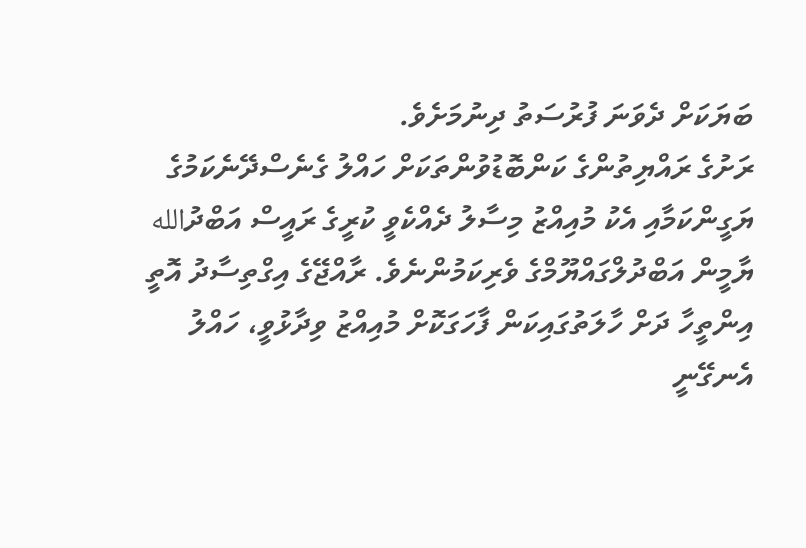ބަޔަކަށް ދެވަނަ ފުރުސަތު ދިނުމަށެވެ.
ރަށުގެ ރައްޔިތުންގެ ކަންބޮޑުވުންތަކަށް ހައްލު ގެނެސްދޭނެކަމުގެ ޔަގީންކަމާއި އެކު މުއިއްޒު މިސާލު ދެއްކެވީ ކުރީގެ ރައީސް އަބްދުالله ޔާމީން އަބްދުލްގައްޔޫމްގެ ވެރިކަމުންނެވެ. ރާއްޖޭގެ އިގްތިސާދު އޮތީ އިންތީހާ ދަށް ހާލަތުގައިކަން ފާހަގަކޮށް މުއިއްޒު ވިދާޅުވީ، ހައްލު އެނގޭނީ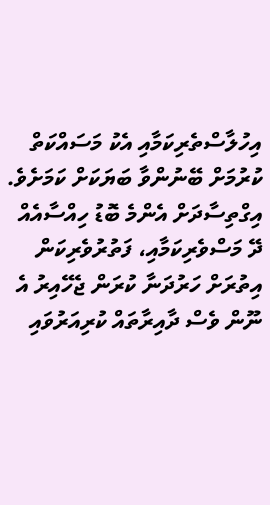އިހުލާސްތެރިކަމާއި އެކު މަސައްކަތް ކުރުމަށް ބޭނުންވާ ބަޔަކަށް ކަމަށެވެ.
އިގްތިސާދަށް އެންމެ ބޮޑު ހިއްސާއެއް ދޭ މަސްވެރިކަމާއި، ފަތުރުވެރިކަން އިތުރަށް ހަރުދަނާ ކުރަން ޖެހޭއިރު އެ ނޫން ވެސް ދާއިރާތައް ކުރިއަރުވައި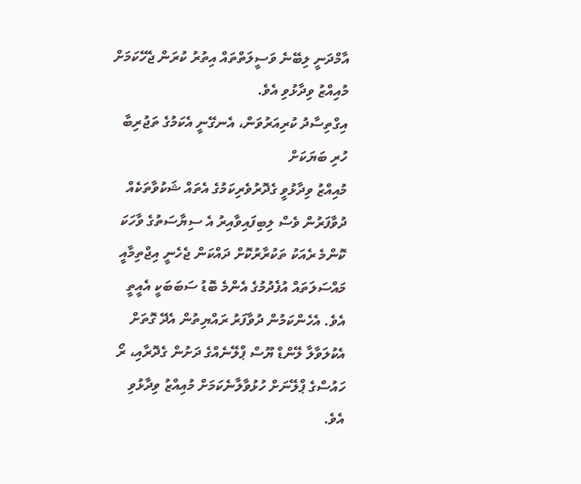އާމްދަނީ ލިބޭނެ ވަސީލަތްތައް އިތުރު ކުރަން ޖެހޭކަމަށް މުއިއްޒު ވިދާޅުވި އެވެ.
އިގްތިސާދު ކުރިއަރުވަން، އެނގޭނީ އެކަމުގެ ތަޖުރިބާ ހުރި ބަޔަކަށް
މުއިއްޒު ވިދާޅުވީ ގެދޮރުވެރިކަމުގެ އެތައް ޝަކުވާތަކެއް ދުވާފަރުން ވެސް ލިބިފައިވާއިރު އެ ސިޔާސަތުގެ ވާހަކަ ކޮންމެ ރެއަކު ތަކުރާރުކޮށް ދައްކަން ޖެހެނީ އިޖްތިމާއީ މައްސަލަތައް އުފެދުމުގެ އެންމެ ބޮޑު ސަބަބަކީ އެއީތީ އެވެ. އެހެންކަމުން ދުވާފަރު ރައްޔިތުން އެދޭ ގޮތަށް އެކުލަވާލާ ލޭންޑް ޔޫސް ޕްލޭނެއްގެ ދަށުން ގެދޮރާއި، ރޯ ހައުސްގެ ޕްލޭނަށް ހުޅުވާލާނެކަމަށް މުއިއްޒު ވިދާޅުވި އެވެ.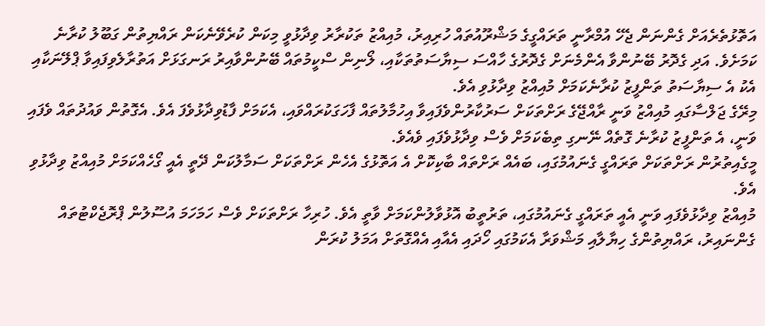އަތޮޅުތެރެއަށް ގެންނަން ޖެހޭ އުމްރާނީ ތަރައްގީގެ މަޝްރޫއުތައް ހުރިއިރު، މުއިއްޒު ތަކުރާރު ވިދާޅުވީ މިކަން ކުރެވޭނެކަން ރައްޔިތުން ގަބޫލު ކުރާނެ ކަމަށެވެ. އަދި ގެދޮރު ބޭނުންވާ އެންމެނަށް ގެދޮރުގެ ހާއްސަ ސިޔާސަތުތަކާއި، ލޯނިން ސްކީމުތައް ބޭނުންވާއިރު ރަނގަޅަށް އަތުރާލެވިފައިވާ ޕްލޭނަކާއި އެކު އެ ސިޔާސަތު ތަންފީޒު ކުރާނެކަމަށް މުއިއްޒު ވިދާޅުވި އެވެ.
މިރޭގެ ޖަލްސާގައި މުއިއްޒު ވަނީ ރާއްޖޭގެ ރަށްތަކަށް ސަރުކާރުންވެފައިވާ އިހުމާލުތައް ފާހަގަކުރައްވައި، އެކަމަށް ފާޑުވިދާޅުވެފަ އެވެ. އެގޮތުން ވައުދުތައް ވެފައި ވަނީ، އެ ތަންފީޒު ކުރާނެ ގޮތެއް ނޭނގި ތިބެކަމަށް ވެސް ވިދާޅުވެފައި ވެއެވެ.
މީގެއިތުރުން ރަށްތަކަށް ތަރައްގީ ގެނައުމުގައި، ބައެއް ރަށްތައް ބާކިކޮށް އެ އަތޮޅުގެ އެހެން ރަށްތަކަށް ސަމާލުކަން ދޭތީ އެއީ ގޯހެއްކަމަށް މުއިއްޒު ވިދާޅުވި އެވެ.
މުއިއްޒު ވިދާޅުވެފައި ވަނީ އެއީ ތަރައްގީ ގެނައުމުގައި، ތަރުތީބު އޮޅުވާލުންކަމަށް ވާތީ އެވެ. ހުރިހާ ރަށްތަކަށް ވެސް ހަމަހަމަ އުސޫލުން ޕްރޮޖެކްޓުތައް ގެންނައިރު، ރައްޔިތުންގެ ހިޔާލާއި މަޝްވަރާ އެކަމުގައި ހޯދައި އެއާއި އެއްގޮތަށް އަމަލު ކުރަން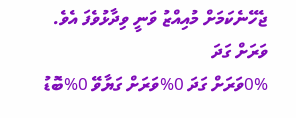ޖެހޭނެކަމަށް މުއިއްޒު ވަނީ ވިދާޅުވެފަ އެވެ.
ވަރަށް ގަދަ
0%ވަރަށް ގަދަ 0%ވަރަށް ގަޔާވޭ 0%ބޮޑު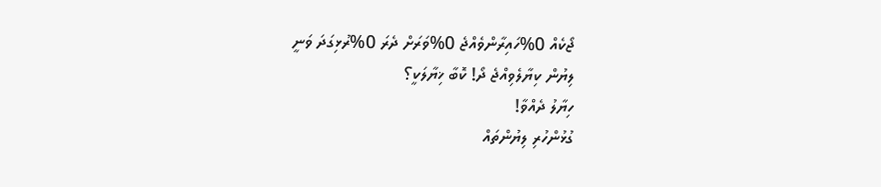ޖޯކެއް 0%ހައިރާންވެއްޖެ 0%ވަރަށް ދެރަ 0%ރުޅިގަދަ ވަނީ
ލިޔުން ކިޔާލެވިއްޖެ ދޯ! ކޮބާ ޚިޔާލަކީ؟
ހިޔާލު ދެއްވާ!
ގުޅުންހުރި ލިޔުންތައް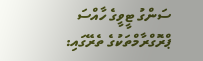ސަންގު ޓީވީގެ ހާއްސަ ޕްރޮގްރާމްތަކުގެ ތެރޭގައި: